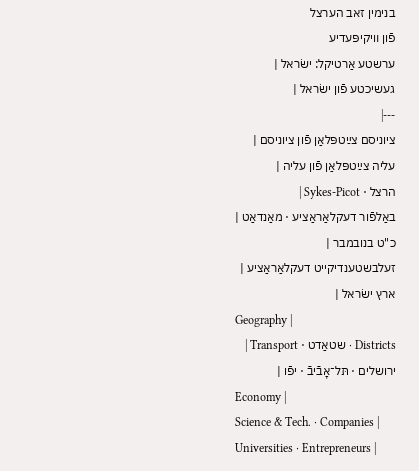בנימין זאב הערצל
פֿון װיקיפּעדיע
ערשטע אַרטיקל: ישׂראל |
געשיכטע פֿון ישׂראל |
---|
ציוניסם צײַטפּלאַן פֿון ציוניסם |
עליה צײַטפּלאַן פֿון עליה |
הרצל · Sykes-Picot |
באַלפֿור דעקלאַראַציע · מאַנדאַט |
כ"ט בנובמבר |
זעלבשטענדיקייט דעקלאַראַציע |
ארץ ישׂראל |
Geography |
Districts · שטאַדט · Transport |
ירושלים · תּל־אָבֿיבֿ · יפֿו |
Economy |
Science & Tech. · Companies |
Universities · Entrepreneurs |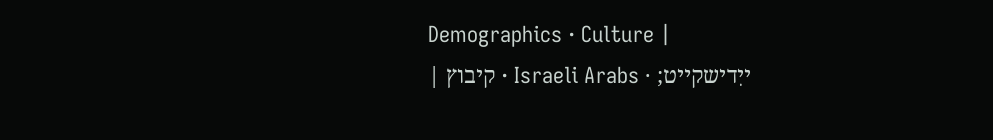Demographics · Culture |
ייִדישקײט; · Israeli Arabs · קיבוץ |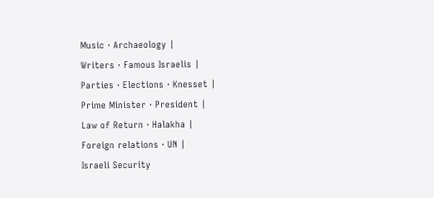Music · Archaeology |
Writers · Famous Israelis |
Parties · Elections · Knesset |
Prime Minister · President |
Law of Return · Halakha |
Foreign relations · UN |
Israeli Security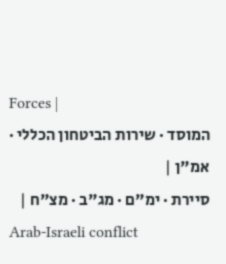Forces |
המוסד · שירות הביטחון הכללי · אמ"ן |
סיירת · ימ"ם · מג"ב · מצ"ח |
Arab-Israeli conflict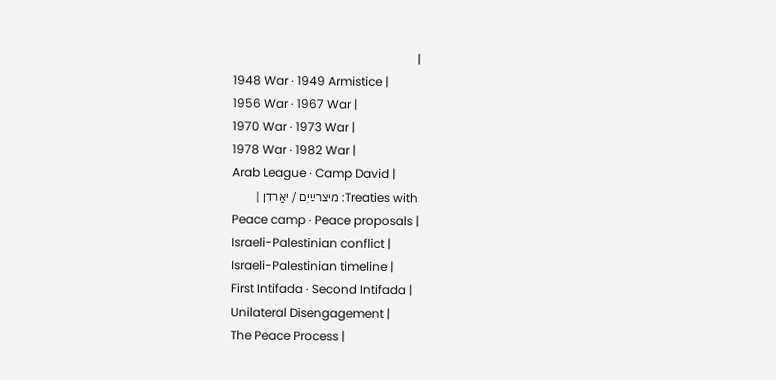|
1948 War · 1949 Armistice |
1956 War · 1967 War |
1970 War · 1973 War |
1978 War · 1982 War |
Arab League · Camp David |
Treaties with: מיצרײַיִם / יאַרדן |
Peace camp · Peace proposals |
Israeli-Palestinian conflict |
Israeli-Palestinian timeline |
First Intifada · Second Intifada |
Unilateral Disengagement |
The Peace Process |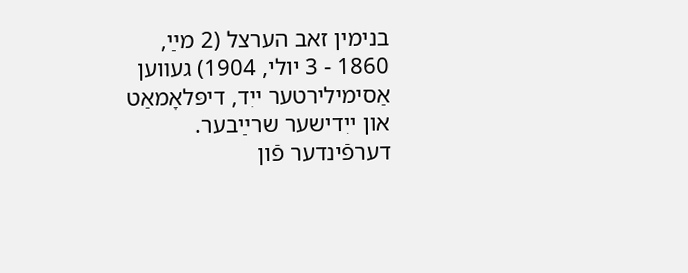בנימין זאב הערצל (2 מײַ, 1860 - 3 יולי, 1904) געװען אַסימילירטער ייִד, דיפּלאָמאַט און ייִדישער שרײַבער. דערפֿינדער פֿון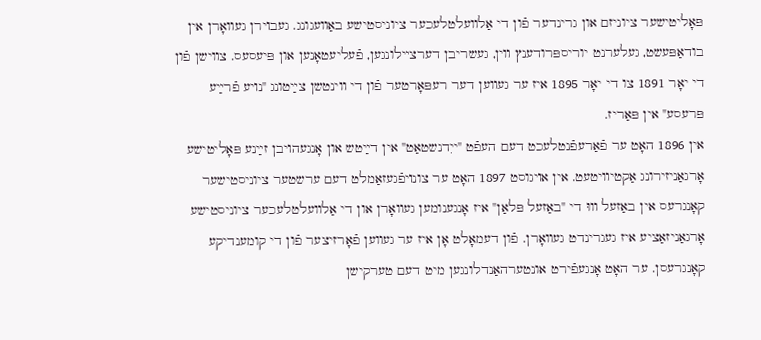פּאָליטישער ציוניזם און גרינדער פֿון די אַלװעלטלעכער ציוניסטישע באַװעגונג. געבױרן געװאָרן אין בודאַפּעשט, געלערנט יוריספּרודענץ װין, געשריבן דערצײלונגען, פֿעליעטאָנען און פּיעסעס. צװישן פֿון די יאָר 1891 צו די יאָר 1895 איז ער געװען דער רעפּאָרטער פֿון די װינטשן צײַטונג "נױע פֿרײַע פּרעסע" אין פּאַריז.
אין 1896 האָט ער פֿאַרעפֿנטלעכט דעם העפֿט "ייִדנשטאַט" אין דײַטש און אָנגעהױבן זײַנע פּאָליטישע אָרגאַניזירונג אַקטיװיטעט. אין אױגוסט 1897 האָט ער צונױפֿגעזאַמלט דעם ערשטער ציוניסטישער קאָנגרעס אין באַזעל װוּ די "באַזעל פּלאַן" איז אָנגענומען געװאָרן און די אַלװעלטלעכער ציוניסטישע אָרגאַניזאַציע איז געגרינדט געװאָרן. פֿון דעמאָלט אָן איז ער געװען פֿאָרזיצער פֿון די קומענדיקע קאָנגרעסן. ער האָט אָנגעפֿירט אונטערהאַנדלונגען מיט דעם טערקישן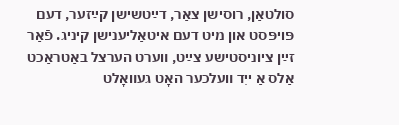סולטאַן, רוסישן צאַר, דײַטשישן קײַזער, דעם פּױפּסט און מיט דעם איטאַליענישן קיניג. פֿאַר זײַן ציוניסטישע צײַט, װערט הערצל באַטראַכט אַלס אַ ייִד װעלכער האָט געװאָלט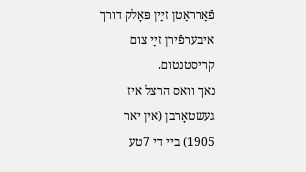פֿאַרראַטן זײַן פּאָלק דורך איבערפֿירן זײַ צום קריסטנטום.
נאך וואס הרצל איז געשטאָרבן (אין יאר 1905) ביי די 7טע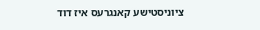ציוניסטישע קאנגרעס איז דוד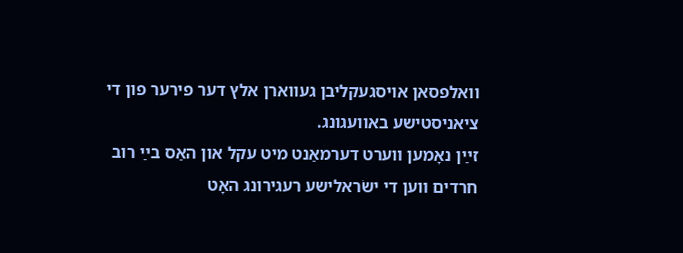וואלפסאן אויסגעקליבן געווארן אלץ דער פירער פון די ציאניסטישע באוועגונג.
זײַן נאָמען װערט דערמאַנט מיט עקל און האַס בײַ רוב חרדים װען די ישׂראלישע רעגירונג האָט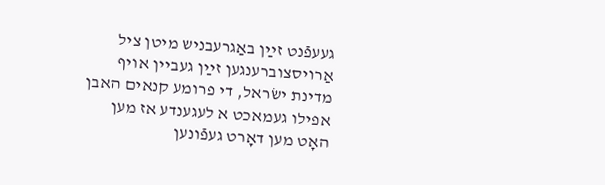געעפֿנט זײַן באַגרעבניש מיטן ציל אַרױסצוברענגען זײַן געבײן אױף מדינת ישׂראל, די פרומע קנאים האבן אפילו געמאכט א לעגענדע אז מען האָט מען דאָרט געפֿונען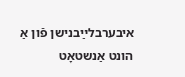איבערבלײַבנישן פֿון אַ הונט אַנשטאָט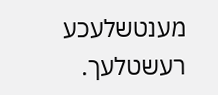מענטשלעכע רעשטלעך.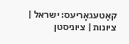קאַטעגאָריעס: ישראל | ציונות | ציוניסטן